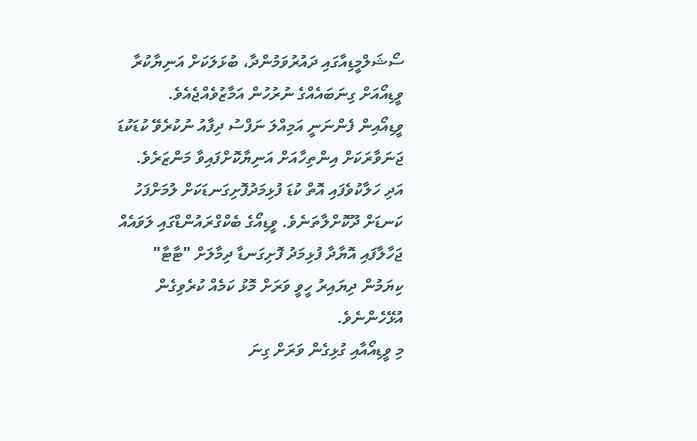ސޯޝަލްމީޑިއާގައި ދައުރުވަމުންދާ، ބުޅަލަކަށް އަނިޔާކުރާ ވީޑިއޯއަށް ގިނަބައެއްގެ ނުރުހުން އަމާޒުވެއްޖެއެވެ.
ވީޑިއޯއިން ފެންނަނީ އަމިއްލަ ނަފްސު ދިފާއު ނުކުރެވޭ ކުޑަކުޑަ ޖަނަވާރަކަށް އިންތިހާއަށް އަނިޔާކޮށްފައިވާ މަންޒަރެވެ. އަދި ހަލާކުވެފައި އޮތް ކުޑަ ފުޅިމަދުފޮށިގަނޑަކަށް ލުމަށްފަހު ކަނޑަށް ދޫކޮށްލާތަނެވެ. ވީޑިއޯގެ ބެކްގްރައުންޑްގައި ލަވައެއް ޖަހާލާފައި އޮޔާދާ ފުޅިމަދު ފޮށިގަނޑާ ދިމާލަށް "ޓާޓާ" ކިޔަމުން ދިޔައިރު ހީވީ ވަރަށް މޮޅު ކަމެއް ކުރެވިގެން އުޅޭހެންނެވެ.
މި ވީޑިއޯއާއި ގުޅިގެން ވަރަށް ގިނަ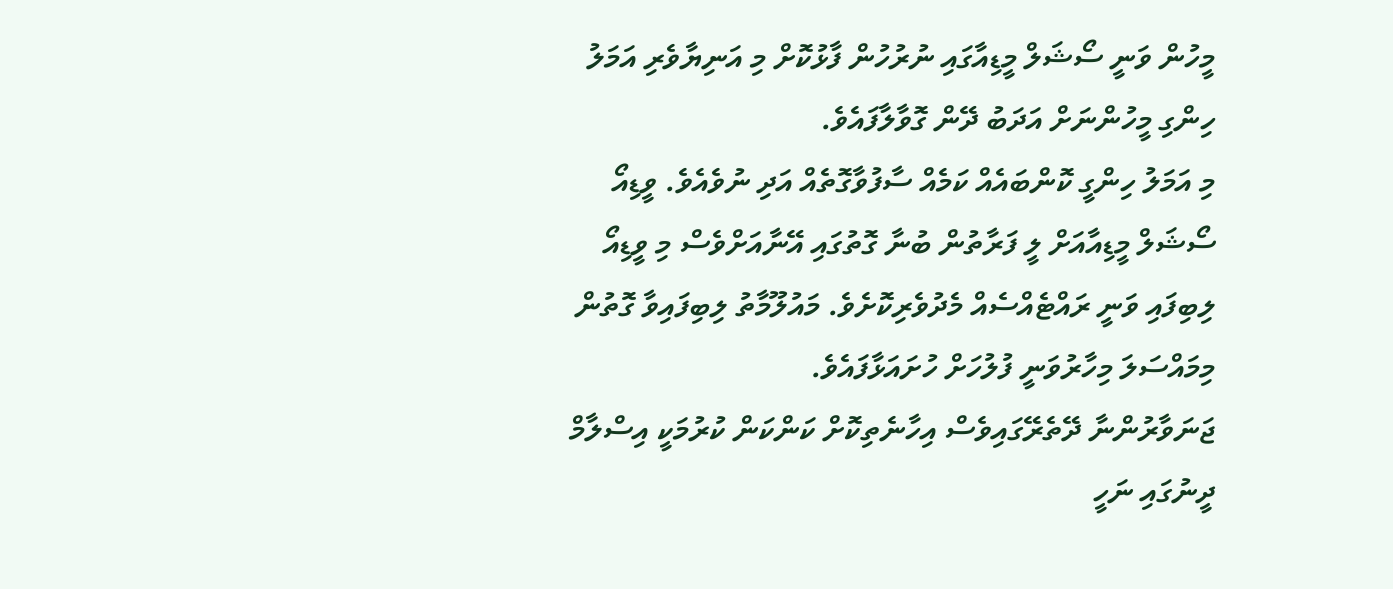މީހުން ވަނީ ސޯޝަލް މީޑިއާގައި ނުރުހުން ފާޅުކޮށް މި އަނިޔާވެރި އަމަލު ހިންގި މީހުންނަށް އަދަބު ދޭން ގޮވާލާފައެވެ.
މި އަމަލު ހިންގީ ކޮންބައެއް ކަމެއް ސާފުވާގޮތެއް އަދި ނުވެއެވެ. ވީޑިއޯ ސޯޝަލް މީޑިއާއަށް ލީ ފަރާތުން ބުނާ ގޮތުގައި އޭނާއަށްވެސް މި ވީޑިއޯ ލިބިފައި ވަނީ ރައްޓެއްސެއް މެދުވެރިކޮށެވެ. މައުލޫމާތު ލިބިފައިވާ ގޮތުން މިމައްސަލަ މިހާރުވަނީ ފުލުހަށް ހުށައަޅާފައެވެ.
ޖަނަވާރުންނާ ދޭތެރޭގައިވެސް އިހާނެތިކޮށް ކަންކަން ކުރުމަކީ އިސްލާމް ދީނުގައި ނަހީ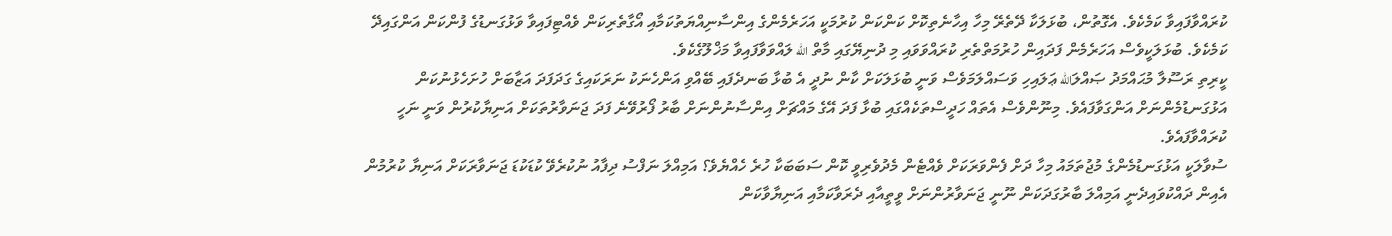ކުރައްވާފައިވާ ކަމެކެވެ. އެގޮތުން، ބުޅަލަކާ ދޭތެރޭ މިހާ އިހާނެތިކޮށް ކަންކަން ކުރުމަކީ އަހަރެމެންގެ އިންސާނިއްޔަތުކަމާއި އޯގާތެރިކަން ވެއްޓިފައިވާ ވަޅުގަނޑުގެ ފުންކަން އަންގައިދޭ ކަމެކެވެ. ބުޅަލަކީވެސް އަހަރެމެން ފަދައިން ހުރުމަތްތެރި ކުރައްވަވައި މި ދުނިޔޭގައި މާތް الله ލައްވަވާފައިވާ މަޚްލޫގެކެވެ.
ކީރިތި ރަސޫލާ މުޙައްމަދު ޞައްލަالله ޢަލައިހި ވަސައްލަމަވެސް ވަނީ ބުޅަލަކަށް ކާން ނުދީ އެ ބުޅާ ބަނދެފައި ބޭއްވި އަންހެނަކު ނަރަކައިގެ ގަދަފަދަ އަޒާބަށް ހުށަހެޅުނުކަން އަޅުގަނޑުމެންނަށް އަންގަވާފައެވެ. މިނޫންވެސް އެތައް ހަދީސްތަކެއްގައި ބުޅާ ފަދަ އޭގެ މައްޗަށް އިންސާނުންނަށް ބާރު ފޯރުވޭނެ ފަދަ ޖަނަވާރުތަކަށް އަނިޔާކުރުން ވަނީ ނަހީ ކުރައްވާފައެވެ.
ސުވާލަކީ އަޅުގަނޑުމެންގެ މުޖުތަމައު މިހާ ދަށް ފެންވަރަކަށް ވެއްޓެން މެދުވެރިވީ ކޮން ސަބަބަކާ ހުރެ ހެއްޔެވެ؟ އަމިއްލަ ނަފްސު ދިފާއު ނުކުރެވޭ ކުޑަކުޑަ ޖަނަވާރަކަށް އަނިޔާ ކުރުމުން އެއިން ދައްކުވައިދެނީ އަމިއްލަ ބާރުގަދަކަން ނޫނީ ޖަނަވާރުންނަށް ވީތީއާއި ދެރަވާކަމާއި އަނިޔާވާކަން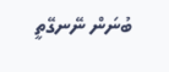ބުނަން ނޭނގޭތީ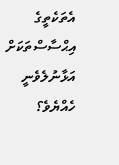އެތަކެތީގެ އިޙްސާސްތަކަށް އަޅާނުލެވެނީ ހެއްޔެވެ؟